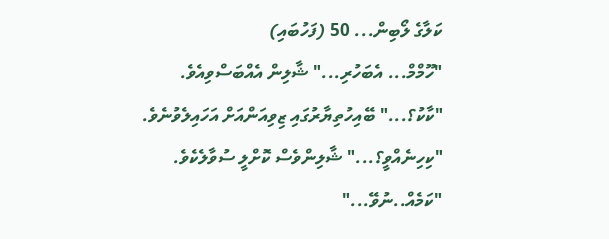ކަލާގެ ލޯބިން... 50 (ފަހުބައި)
"ހޫމްމް... އެބަހުރި..." ޝާލިން އެއްބަސްވިއެވެ.
"ކާކު؟..." ބޭއިހުތިޔާރުގައި ޒިވިއަންއަށް އަހައިލެވުނެވެ.
"ކިހިނެއްވީ؟..." ޝާލިންވެސް ކޮށްލީ ސުވާލެކެވެ.
"ކަމެއް..ނުވޭ..."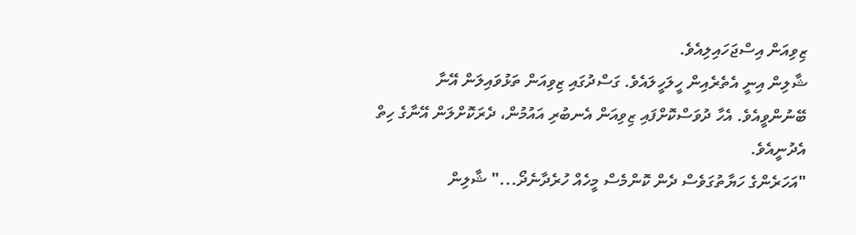ޒިވިއަން އިސްޖަހައިލިއެވެ.
ޝާލިން އިނީ އެތެރެއިން ހީލަހީލައެވެ. ގަސްދުގައި ޒިވިއަން ތަޅުވައިލަން އޭނާ ބޭނުންވީއެވެ. އެހާ ދުވަސްކޮށްފައި ޒިވިއަން އެނބުރި އައުމުން، ދެރަކޮށްލަން އޭނާގެ ހިތް އެދުނީއެވެ.
"އަހަރެންގެ ހަޔާތުގަވެސް ދެން ކޮންމެސް މީހެއް ހުރެދާނެދޯ..." ޝާލިން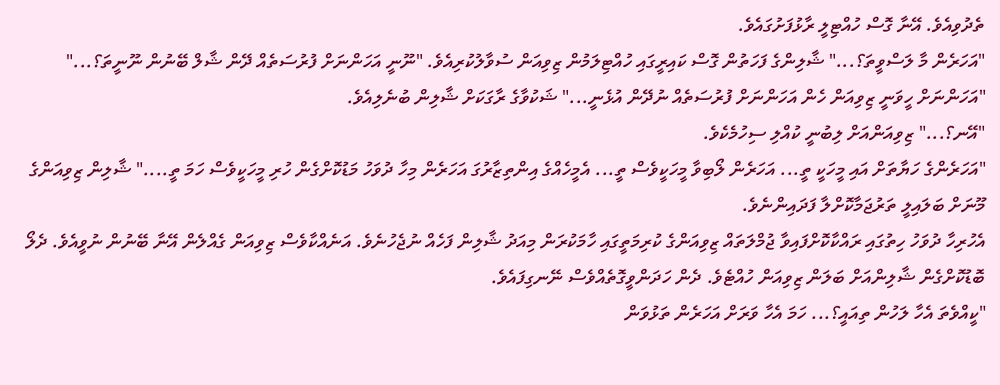ތެދުވިއެވެ. އޭނާ ގޮސް ހުއްޓިލީ ރާޅުފަށުގައެވެ.
"އަހަރެން މާ ލަސްވީތަ؟..." ޝާލިންގެ ފަހަތުން ގޮސް ކައިރީގައި ހުއްޓިލަމުން ޒިވިއަން ސުވާލުކުރިއެވެ. "ނޫނީ އަހަންނަށް ފުރުސަތެއް ދޭން ޝާލް ބޭނުން ނޫނީތަ؟..."
"އަހަންނަށް ހީވަނީ ޒިވިއަން ހެން އަހަންނަށް ފުރުސަތެއް ނުދޭން އުޅެނީ..." ޝަކުވާގެ ރާގަކަށް ޝާލިން ބުނެލިއެވެ.
"އޭނ؟..." ޒިވިއަންއަށް ލިބުނީ ކުއްލި ސިހުމެކެވެ.
"އަހަރެންގެ ހަޔާތަށް އައި މީހަކީ ތީ... އަހަރެން ލޯބިވާ މީހަކީވެސް ތީ... އެމީހެއްގެ އިންތިޒާރުގަ އަހަރެން މިހާ ދުވަހު މަޑުކޮށްގެން ހުރި މީހަކީވެސް ހަމަ ތީ...." ޝާލިން ޒިވިއަންގެ މޫނަށް ބަލައިލީ ތަރުޖަމާކޮށްލާ ފަދައިންނެވެ.
އެހުރިހާ ދުވަހު ހިތުގައި ރައްކާކޮށްފައިވާ ޖުމްލަތައް ޒިވިއަންގެ ކުރިމަތީގައި ހާމަކުރަން މިއަދު ޝާލިން ފަހެއް ނުޖެހުނެވެ. އަނެއްކާވެސް ޒިވިއަން ގެއްލެން އޭނާ ބޭނުން ނުވީއެވެ. ދެލޯ ބޮޑުކޮށްގެން ޝާލިންއަށް ބަލަން ޒިވިއަން ހުއްޓެވެ. ދެން ހަދަންވީގޮތެއްވެސް ނޭނގިފައެވެ.
"ކީއްވެތަ އެހާ ލަހުން ތިއައީ؟... ހަމަ އެހާ ވަރަށް އަހަރެން ތަޅުވަން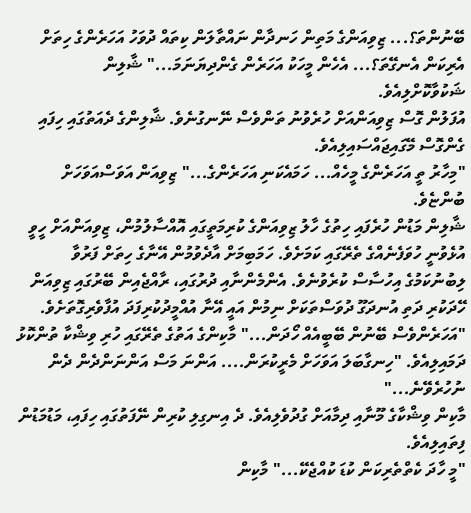ބޭނުންތަ؟... ޒިވިއަންގެ މަތިން ހަނދާން ނައްތާލަން ކިތައް ދުވަހު އަހަރެންގެ ހިތަށް އެރިކަން އެނގޭތަ؟... އެހެން މީހަކު އަހަރެން ގެންދިޔަނަމަ..." ޝާލިން ޝަކުވާކޮށްލިއެވެ.
އުފަލުން ގޮސް ޒިވިއަންއަށް ހުރެވުނު ތަންވެސް ނޭނގުނެވެ. ޝާލިންގެ ދެއަތުގައި ހިފައި ގެންގޮސް މޭގައިޖައްސައިލިއެވެ.
"މިހާރު ތީ އަހަރެންގެ މީހެއް... ހަމައެކަނި އަހަރެންގެ..." ޒިވިއަން އަވަސްއަވަހަށް ބުންޏެވެ.
ޝާލިން މަޑުން ހުރެފައި ހިތުގެ ހާލު ޒިވިއަންގެ ކުރިމަތީގައި އޮއްސާލުމުން، ޒިވިއަންއަށް ހީވީ އުޅެވުނީ ހުވަފެނެއްގެ ތެރޭގައި ކަމަށެވެ. ހަމަބިމަށް އާދެވުމުން އޭނާގެ ހިތަށް ފަރުވާ ލިބުނުކަމުގެ އިހުސާސް ކުރެވުނެވެ. އެންމެންނާއި ދުރުގައި، ރާއްޖެއިން ބޭރުގައި ޒިވިއަން ހޭދަކުރި ދަތި އުނދަގޫ ދުވަސްތަކަށް ނިމުން އައީ އޭނާ އުއްމީދުކުރިފަދަ އުފާވެރިގޮތަށެވެ.
"އަހަރެންވެސް ބޭނުން ބޭބީއެއް ހޯދަން..." މާކިންގެ އަތުގެ ތެރޭގައި ހުރި ވިޝްކާ ތުންކޮޅު ދަމައިލިއެވެ. "ހިނގާބަލަ އަވަހަށް މެރީކުރަން.... އަންނަ މަސް އަންނަންދެން ދެން ނުހުރެވޭނެ..."
މާކިން ވިޝްކާގެ މޫނާއި ދިމާއަށް ގުދުވެލިއެވެ. ދެ އިނގިލި ކުރިން ނޭފަތުގައި ހިފައި، މަޑުމަޑުން ފިތައިލިއެވެ.
"މީ ހާދަ ކެތްތެރިކަން ކުޑަ ކުއްޖެކޭ..." މާކިން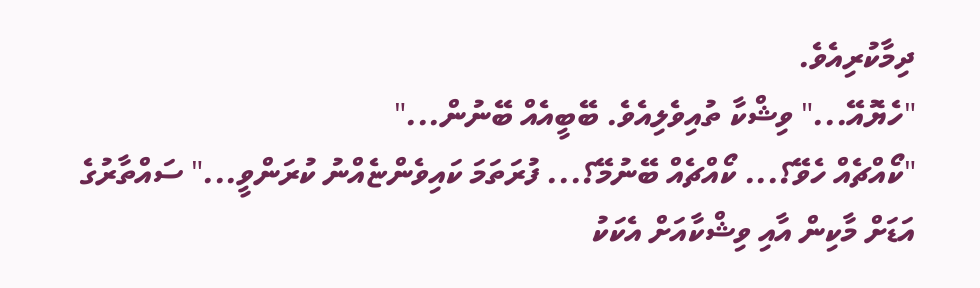ދިމާކުރިއެވެ.
"ހެޔޮއޭ..." ވިޝްކާ ތުއިވެލިއެވެ. ބޭބީއެއް ބޭނުން..."
"ކޯއްޗެއް ހެވޭ؟... ކޯއްޗެއް ބޭނުމޭ؟... ފުރަތަމަ ކައިވެންޏެއްނު ކުރަންވީ..." ސައްތާރުގެ އަޑަށް މާކިން އާއި ވިޝްކާއަށް އެކަކު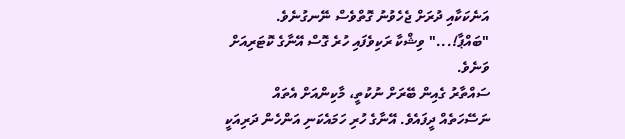އަނެކަކާއި ދުރަށް ޖެހެވުނު ގޮތްވެސް ނޭނގުނެވެ.
"ބައްޕާ!..." ވިޝްކާ ރަކިވެފައި ހުރެ ގޮސް އޭނާގެ ކޮޓަރިއަށް ވަނެވެ.
ސައްތާރު ގެއިން ބޭރަށް ނުކުތީ، މާކިންއަށް އެތައް ނަސޭހަތެއް ދީފައެވެ. އޭނާގެ ހުރި ހަމައެކަނި އަންހެން ދަރިއަކީ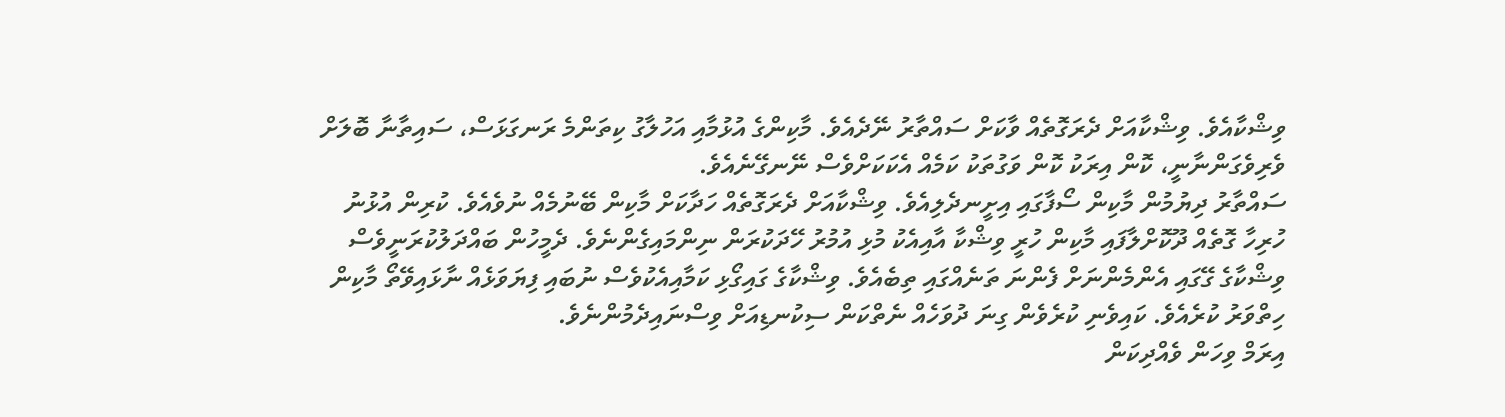ވިޝްކާއެވެ. ވިޝްކާއަށް ދެރަގޮތެއް ވާކަށް ސައްތާރު ނޭދެއެވެ. މާކިންގެ އުޅުމާއި އަހުލާގު ކިތަންމެ ރަނގަޅަސް، ސައިތާނާ ބޮލަށް ވެރިވެގަންނާނީ، ކޮން އިރަކު ކޮން ވަގުތަކު ކަމެއް އެކަކަށްވެސް ނޭނގޭނެއެވެ.
ސައްތާރު ދިޔުމުން މާކިން ސޯފާގައި އިށީނދެލިއެވެ. ވިޝްކާއަށް ދެރަގޮތެއް ހަދާކަށް މާކިން ބޭނުމެއް ނުވެއެވެ. ކުރިން އުޅުނު ހުރިހާ ގޮތެއް ދޫކޮށްލާފައި މާކިން ހުރީ ވިޝްކާ އާއިއެކު މުޅި އުމުރު ހޭދަކުރަން ނިންމައިގެންނެވެ. ދެމީހުން ބައްދަލުކުރަނީވެސް ވިޝްކާގެ ގޭގައި އެންމެންނަށް ފެންނަ ތަނެއްގައި ތިބެއެވެ. ވިޝްކާގެ ގައިގޯޅި ކަމާއިއެކުވެސް ނުބައި ފިޔަވަޅެއް ނާޅައިވޭތޯ މާކިން ހިތްވަރު ކުރެއެވެ. ކައިވެނި ކުރެވެން ގިނަ ދުވަހެއް ނެތްކަން ސިކުނޑިއަށް ވިސްނައިދެމުންނެވެ.
އިރަމް ވިހަން ވެއްދިކަން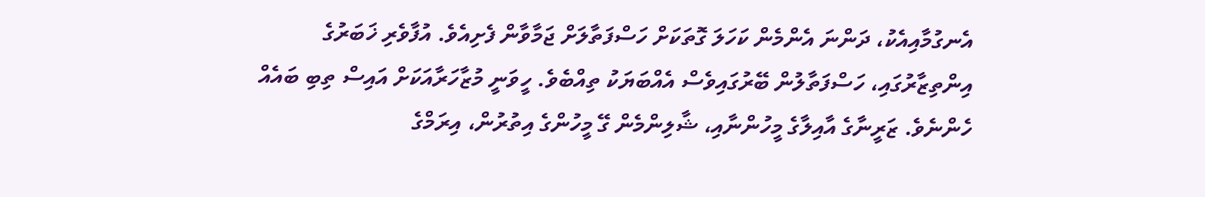އެނގުމާއިއެކު، ދަންނަ އެންމެން ކަހަލަ ގޮތަކަށް ހަސްފަތާލަށް ޖަމާވާން ފެށިއެވެ. އުފާވެރި ޚަބަރުގެ އިންތިޒާރުގައި، ހަސްފަތާލުން ބޭރުގައިވެސް އެއްބަޔަކު ތިއްބެވެ. ހީވަނީ މުޒާހަރާއަކަށް އައިސް ތިބި ބައެއް ހެންނެވެ. ޒަރީނާގެ އާއިލާގެ މީހުންނާއި، ޝާލިންމެން ގޭ މީހުންގެ އިތުރުން، އިރަމްގެ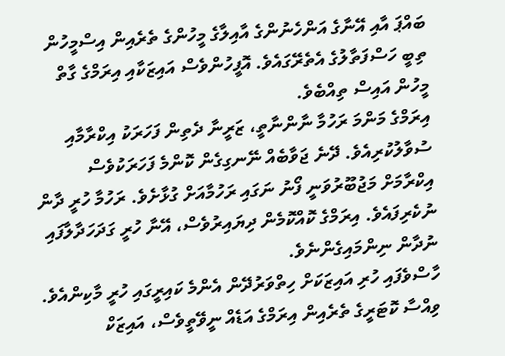ބައްޕަ އާއި އޭނާގެ އަންހެނުންގެ އާއިލާގެ މީހުންގެ ތެރެއިން އިސްމީހުން ތިބީ ހަސްފަތާލުގެ އެތެރޭގައެވެ. އޮފީހުންވެސް އައިޒަކާއި އިރަމްގެ ގާތް މީހުން އައިސް ތިއްބެވެ.
އިރަމްގެ މަންމަ ރަހުމާ ނާންނާތީ، ޒަރީނާ ދެތިން ފަހަރަކު އިކްރާމާއި ސުވާލުކުރިއެވެ. ދޭނެ ޖަވާބެއް ނޭނގިގެން ކޮންމެ ފަހަރަކުވެސް އިކްރާމަށް މަޖުބޫރުވަނީ ފޯނު ނަގައި ރަހުމާއަށް ގުޅާށެވެ. ރަހުމާ ހުރީ ދާން ނުކެރިފައެވެ. އިރަމްގެ ކޮއްކޮމެން ދިޔައިރުވެސް، އޭނާ ހުރީ ގަދަހަދާލާފައި ނުދާން ނިންމައިގެންނެވެ.
ހާސްވެފައި ހުރި އައިޒަކަށް ހިތްވަރުދޭން އެންމެ ކައިރީގައި ހުރީ މާކިންއެވެ. ވިއްސާ ކޮޓަރީގެ ތެރެއިން އިރަމްގެ އަޑެއް ނީވޭތީވެސް، އައިޒަކް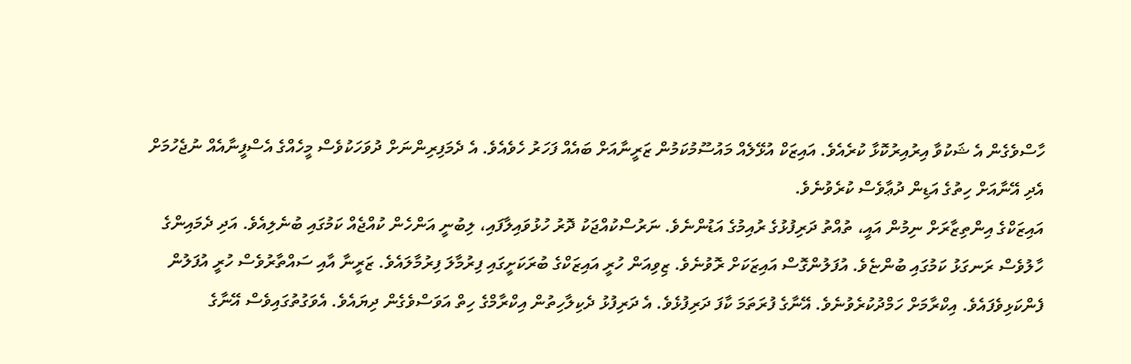ހާސްވެގެން އެ ޝަކުވާ އިރުއިރުކޮޅާ ކުރެއެވެ. އައިޒަކް އުޅޭލެއް މައުސޫމުކަމުން ޒަރީނާއަށް ބައެއް ފަހަރު ހެވެއެވެ. އެ ދެމަފިރިންނަށް ދުވަހަކުވެސް މީހެއްގެ އެސްފީނާއެއް ނުޖެހުމަށް އެދި އޭނާއަށް ހިތުގެ އަޑިން ދުޢާވެސް ކުރެވުނެވެ.
އައިޒަކްގެ އިންތިޒާރަށް ނިމުން އައީ، ތުއްތު ދަރިފުޅުގެ ރުއިމުގެ އަޑުންނެވެ. ނަރުސްކުއްޖަކު ދޮރު ހުޅުވައިލާފައި، ލިބުނީ އަންހެން ކުއްޖެއް ކަމުގައި ބުނެލިއެވެ. އަދި ދެމައިންގެ ހާލުވެސް ރަނގަޅު ކަމުގައި ބުންޏެވެ. އުފަލުންގޮސް އައިޒަކަށް ރޮވުނެވެ. ޒިވިއަން ހުރީ އައިޒަކްގެ ބުރަކަށީގައި ފިރުމާލަ ފިރުމާލައެވެ. ޒަރީނާ އާއި ސައްތާރުވެސް ހުރީ އުފަލުން ފެންކަޅިވެފައެވެ. އިކްރާމަށް ހަމްދުކުރެވުނެވެ. އޭނާގެ ފުރަތަމަ ކާފަ ދަރިފުޅެވެ. އެ ދަރިފުޅު ދެކިލާހިތުން އިކްރާމްގެ ހިތް އަވަސްވެގެން ދިޔައެވެ. އެވަގުތުގައިވެސް އޭނާގެ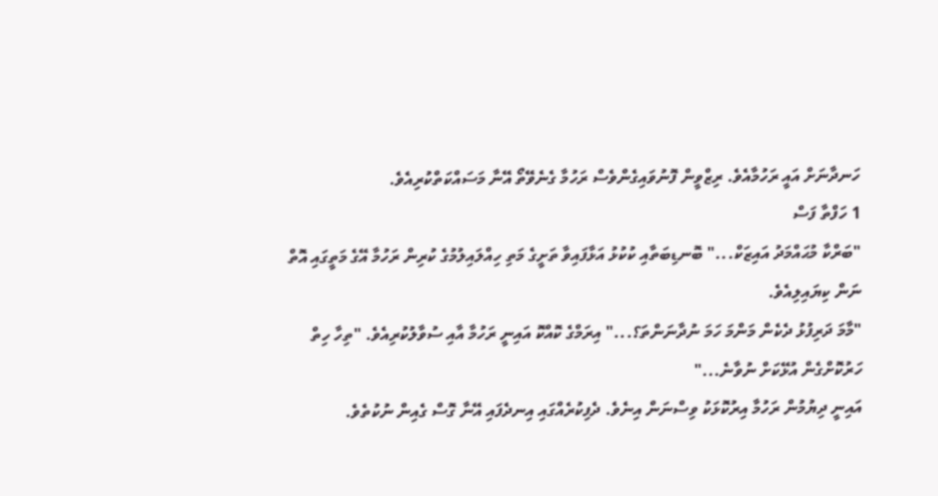ހަނދާނަށް އައީ ރަހުމާއެވެ. ރިޒްވީން ފޮނުވައިގެންވެސް ރަހުމާ ގެނެވޭތޯ އޭނާ މަސައްކަތްކުރިއެވެ.
1 ހަފްތާ ފަސް
"ބަރްކާ މުޙައްމަދު އައިޒަކް..." ބޮނޑިބަތާއި ކުކުޅު އަޅާފައިވާ ތަށީގެ މަތި ހިއްލައިލުމުގެ ކުރިން ރަހުމާ އޭގެ މަތީގައި އޮތް ނަން ކިޔައިލިއެވެ.
"މާމަ ދަރިފުޅު ދެކެން މަންމަ ހަމަ ނުދާނަންތަ؟..." އިރަމްގެ ކޮއްކޮ އައިނީ ރަހުމާ އާއި ސުވާލުކުރިއެވެ. "ތިހާ ހިތް ހަރުކޮށްގެން އުޅޭކަށް ނުވާނެ..."
އައިނީ ދިޔުމުން ރަހުމާ އިރުކޮޅަކު ވިސްނަން އިނެވެ. ދެފިކުރެއްގައި އިނދެފައި އޭނާ ގޮސް ގެއިން ނުކުތެވެ.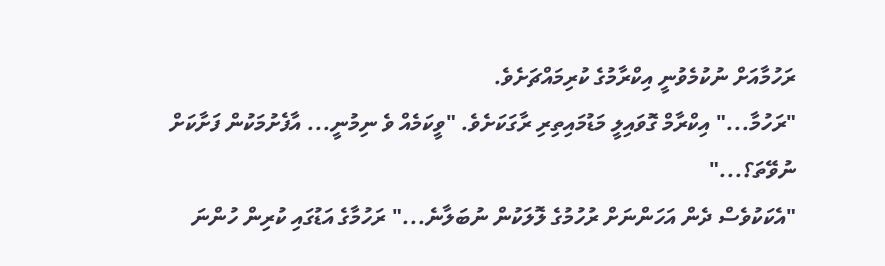ރަހުމާއަށް ނުކުމެވުނީ އިކްރާމުގެ ކުރިމައްޗަށެވެ.
"ރަހުމާ..." އިކްރާމް ގޮވައިލީ މަޑުމައިތިރި ރާގަކަށެވެ. "ވީކަމެއް ވެ ނިމުނީ... އާފެށުމަކުން ފަށާކަށް ނުވޭތަ؟..."
"އެކަކުވެސް ދެން އަހަންނަށް ރުހުމުގެ ލޮލަކުން ނުބަލާނެ..." ރަހުމާގެ އަޑުގައި ކުރިން ހުންނަ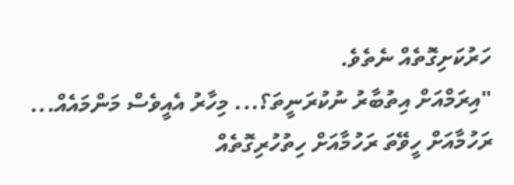ހަރުކަށިގޮތެއް ނެތެވެ.
"އިރަމްއަށް އިތުބާރު ނުކުރަނީތަ؟... މިހާރު އެއީވެސް މަންމައެއް... ރަހުމާއަށް ހީވޭތަ ރަހުމާއަށް ހިތުހުރިގޮތެއް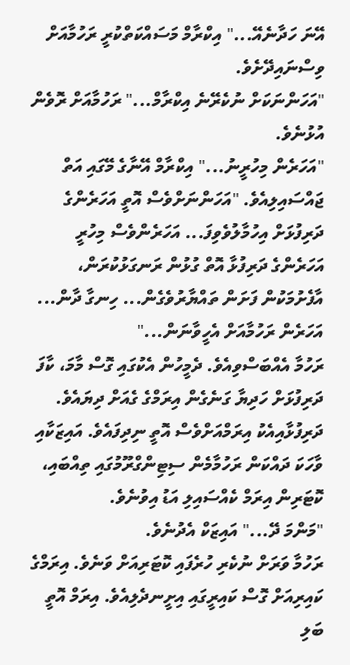އޭނަ ހަދާނެއޭ..." އިކްރާމް މަސައްކަތްކުރީ ރަހުމާއަށް ވިސްނައިދޭށެވެ.
"އަހަންނަކަށް ނުކެރޭނެ އިކްރާމް..." ރަހުމާއަށް ރޮވެން އުޅުނެވެ.
"އަހަރެން މިހުރީނު..." އިކްރާމް އޭނާގެ މޭގައި އަތް ޖައްސައިލިއެވެ. "އަހަންނަށްވެސް އޮތީ އަހަރެންގެ ދަރިފުޅަށް އިހުމާލުވެވިފަ... އަހަރެންވެސް މިހުރީ އަހަރެންގެ ދަރިފުޅާ އޮތް ގުޅުން ރަނގަޅުކުރަން، އާފެށުމަކުން ފަށަން ތައްޔާރުވެގެން... ހިނގާ ދާން... އަހަރެން ރަހުމާއަށް އެހީވާނަން..."
ރަހުމާ އެއްބަސްވިއެވެ. ދެމީހުން އެކުގައި ގޮސް މާމަ، ކާފަ ދަރިފުޅަށް ހަދިޔާ ގަނެގެން އިރަމްގެ ގެއަށް ދިޔައެވެ. ދަރިފުޅާއިއެކު އިރަމްއަށްވެސް އޮތީ ނިދިފައެވެ. އައިޒަކާއި ވާހަކަ ދައްކަން ރަހުމާމެން ސިޓިންގްރޫމުގައި ތިއްބައި، ކޮޓަރިން އިރަމް ކެއްސައިލި އަޑު އިވުނެވެ.
"މަންމަ ދޭ..." އައިޒަކް އެދުނެވެ.
ރަހުމާ ވަރަށް ނުކެރި ހުރެފައި ކޮޓަރިއަށް ވަނެވެ. އިރަމްގެ ކައިރިއަށް ގޮސް ކައިރީގައި އިށީނދެލިއެވެ. އިރަމް އޮތީ ބަލި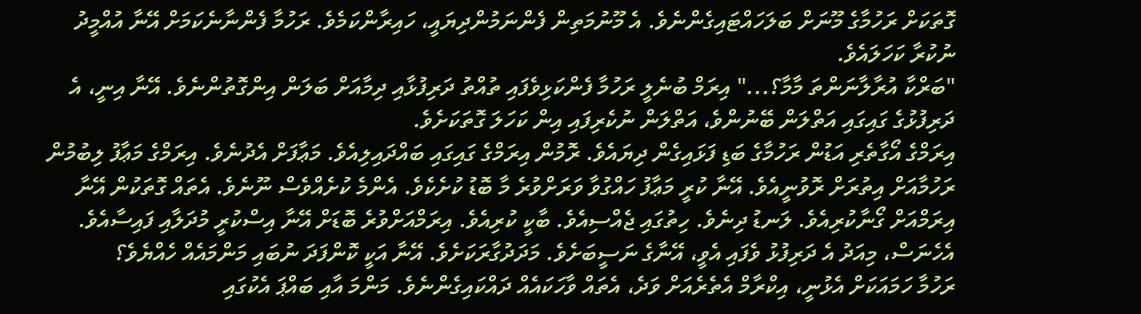ގޮތަކަށް ރަހުމާގެ މޫނަށް ބަލަހައްޓައިގެންނެވެ. އެ މޫނުމަތިން ފެންނަމުންދިޔައީ، ހައިރާންކަމެވެ. ރަހުމާ ފެންނާނެކަމަށް އޭނާ އުއްމީދު ނުކުރާ ކަހަލައެވެ.
"ބަރްކާ އުރާލާނަންތަ މާމާ؟..." އިރަމް ބުނެލީ ރަހުމާ ފެންކަޅިވެފައި ތުއްތު ދަރިފުޅާއި ދިމާއަށް ބަލަން އިންގޮތުންނެވެ. އޭނާ އިނީ، އެ ދަރިފުޅުގެ ގައިގައި އަތްލަން ބޭނުންވެ، އަތްލަން ނުކެރިފައި އިން ކަހަލަ ގޮތަކަށެވެ.
އިރަމްގެ އޯގާތެރި އަޑުން ރަހުމާގެ ބަޑި ފަޅައިގެން ދިޔައެވެ. ރޮމުން އިރަމްގެ ގައިގައި ބައްދައިލިއެވެ. މަޢާފަށް އެދުނެވެ. އިރަމްގެ މަޢާފު ލިބުމުން ރަހުމާއަށް އިތުރަށް ރޮވުނީއެވެ. އޭނާ ކުރީ މަޢާފު ހައްގުވާ ވަރަށްވުރެ މާ ބޮޑު ކުށެކެވެ. އެންމެ ކުށެއްވެސް ނޫނެވެ. އެތައް ގޮތަކުން އޭނާ އިރަމްއަށް ގޯނާކުރިއެވެ. ލަނޑު ދިނެވެ. ހިތުގައި ޖެއްސިއެވެ. ބާކީ ކުރިއެވެ. އިރަމްއަށްވުރެ ބޮޑަށް އޭނާ އިސްކުރީ މުދަލާއި ފައިސާއެވެ. އެހެނަސް، މިއަދު އެ ދަރިފުޅު ވެފައި އެވީ، އޭނާގެ ނަސީބަށެވެ. މަދަދުގާރަކަށެވެ. އޭނާ އަކީ ކޮންފަދަ ނުބައި މަންމައެއް ހެއްޔެވެ؟
ރަހުމާ ހަމައަކަށް އެޅުނީ، އިކްރާމް އެތެރެއަށް ވަދެ، އެތައް ވާހަކައެއް ދައްކައިގެންނެވެ. މަންމަ އާއި ބައްޕަ އެކުގައި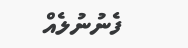ފެނުނުލެއް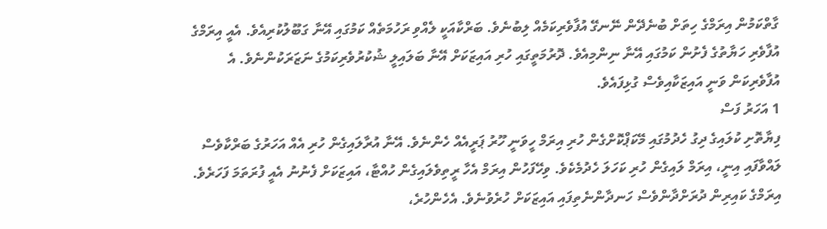ގާތްކަމުން އިރަމްގެ ހިތަށް ބުނެދޭން ނޭނގޭ އުފާވެރިކަމެއް ލިބުނެވެ. ބަރްކާއަކީ ލެއްވި ރަހުމަތެއް ކަމުގައި އޭނާ ގަބޫލުކުރިއެވެ. އެއީ އިރަމްގެ އުފާވެރި ހަޔާތުގެ ފެށުން ކަމުގައި އޭނާ ނިންމިއެވެ. ދޮރުމަތީގައި ހުރި އައިޒަކަށް އޭނާ ބަލައިލީ ޝުކުރުވެރިކަމުގެ ނަޒަރަކުންނެވެ. އެ އުފާވެރިކަން ވަނީ އައިޒަކާއިވެސް ގުޅިފައެވެ.
1 އަހަރު ފަސް
ފިޔާތޮށި ކުލައިގެ ދިގު ހެދުމުގައި މޭކަޕްކޮށްގެން ހުރި އިރަމް ހީވަނީ ހޫރު ޕަރީއެއް ހެންނެވެ. އޭނާ އުރާލައިގެން ހުރި އެއް އަހަރުގެ ބަރްކާވެސް ލައްވާފައި އިނީ، އިރަމް ލައިގެން ހުރި ކަހަލަ ހެދުމެކެވެ. ވިހޭފަހުން އިރަމް އެހާ ރީތިވެލައިގެން ހުއްޓާ، އައިޒަކަށް ފެނުނު އެއީ ފުރަތަމަ ފަހަރެވެ. އިރަމްގެ ކައިރިން ދުރަށްދާންވެސް ހަނދާންނެތިފައި އައިޒަކަށް ހުރެވުނެވެ. އެހެންހުރެ،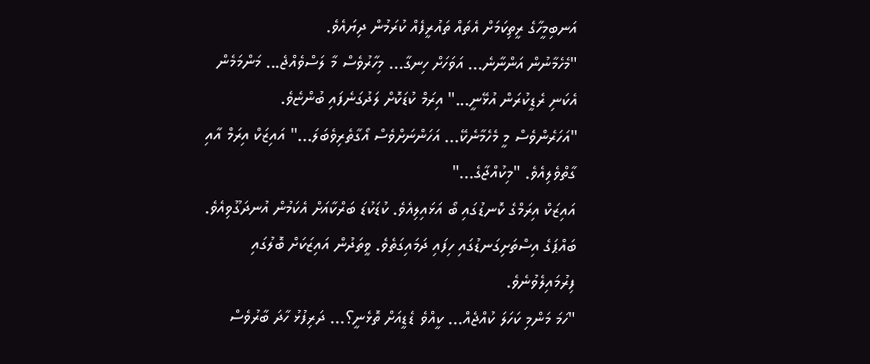އަނބިމީހާގެ ރީތިކަމަށް އެތައް ތައުރީފެއް ކުރަމުން ދިޔައެވެ.
"މެހެމާނުން އަންނާނެ... އަވަހަށް ހިނގާ... މިހާރުވެސް މާ ލަސްވެއްޖެ... މަންމަމެން އެކަނި ރެޑީކުރަން އުޅޭނީ..." އިރަމް ކުޑަކޮށް ލަދުގަނެފައި ބުންޏެވެ.
"އަހަރެންވެސް މީ މެހެމާނެކޭ... އަހަންނަށްވެސް އޯގާތެރިވެބަލަ..." އައިޒަކް އިރަމް އާއި ގާތްވެލިއެވެ. "މިކުއްޖާގެ..."
އައިޒަކް އިރަމްގެ ކޮނޑުގައި ބޯ އަޅައިލިއެވެ. ކުޑަކުޑަ ބަރްކާއަށް އެކަމުން އުނދަގޫވިއެވެ. ބައްޕަގެ އިސްތަށިގަނޑުގައި ހިފައި ދަމައިގަތެވެ. ވީތަދުން އައިޒަކަށް ބޮލުގައި ފިރުމައިލެވުނެވެ.
"ހަމަ މަންމި ކަހަލަ ކުއްޖެއް... ކީއްވެ ޑެޑީއަށް ތޮޅެނީ؟... ދަރިފުޅު ހާދަ ބާރުވެސް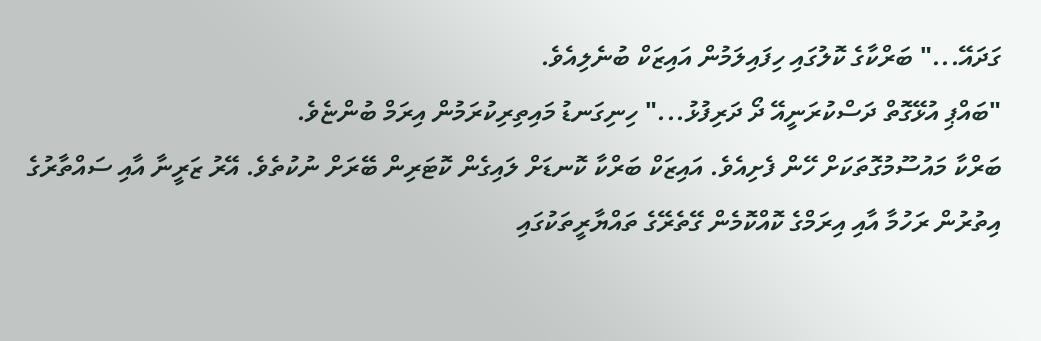ގަދައޭ..." ބަރްކާގެ ކޮލުގައި ހިފައިލަމުން އައިޒަކް ބުނެލިއެވެ.
"ބައްޕި އުޅޭގޮތް ދަސްކުރަނީއޭ ދޯ ދަރިފުޅު..." ހިނިގަނޑު މައިތިރިކުރަމުން އިރަމް ބުންޏެވެ.
ބަރްކާ މައުސޫމުގޮތަކަށް ހޭން ފެށިއެވެ. އައިޒަކް ބަރްކާ ކޮނޑަށް ލައިގެން ކޮޓަރިން ބޭރަށް ނުކުތެވެ. އޭރު ޒަރީނާ އާއި ސައްތާރުގެ އިތުރުން ރަހުމާ އާއި އިރަމްގެ ކޮއްކޮމެން ގޭތެރޭގެ ތައްޔާރީތަކުގައި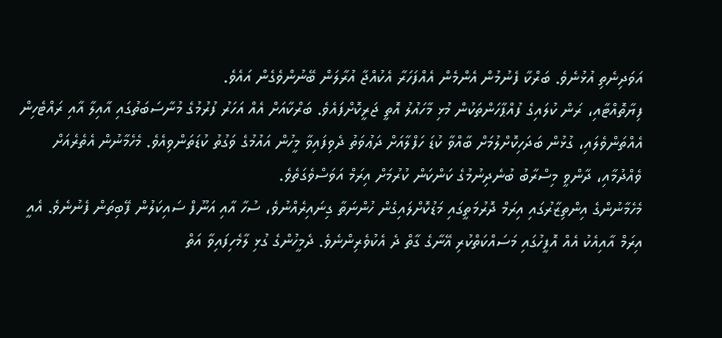އަވަދިނެތި އުޅުނެވެ. ބަރްކާ ފެނުމުން އެންމެން އެއްފަހަރާ އެކުއްޖާ އުރާލަން ބޭނުންވެގެން އައެވެ.
ފިޔާތޮއްޓާއި، ރަން ކުލައިގެ ފުއްޕާހަންތަކުން މުޅި މާހައުލު އޮތީ ޖަރީކޮށްފައެވެ. ބަރްކާއަށް އެއް އަހަރު ފުރުމުގެ މުނާސަބަތުގައި އާއިލާ އާއި ރައްޓެހިން އެއްތަންވެލައި، ގުޅުން ބަދަހިކޮށްލުމަށް ބާއްވާ ކުޑަ ހަފްލާއަށް ދަޢުވަތު ދެވިފައިވާ މީހުން އައުމުގެ ވަގުތު ކުޑަތަންވިއެވެ. މެހެމާނުން އެތެރެއަށް ވެއްދުމާއި، ދާންވީ މިސްރާބު ބުނެދިނުމުގެ ކަންކަން ކުރުމަށް އިރަމް އަވަސްވެގަތެވެ.
މެހެމާނުންގެ އިންތިޒާރުގައި އިރަމް ދޮރުމަތީގައި މަޑުކޮށްލައިގެން ހުންނަތާ ގިނައިރެއްނުވެ، ސުހާ އާއި އަނޫފް ސައިކަލުން ފޭބިތަން ފެނުނެވެ. އެއީ އިރަމް އާއިއެކު އެއް އޮފީހުގައި މަސައްކަތްކުރި އޭނާގެ ގާތް ދެ އެކުވެރިންނެވެ. ދެމީހުންގެ ގުޅި ލާމެހިފައިވާ އަތް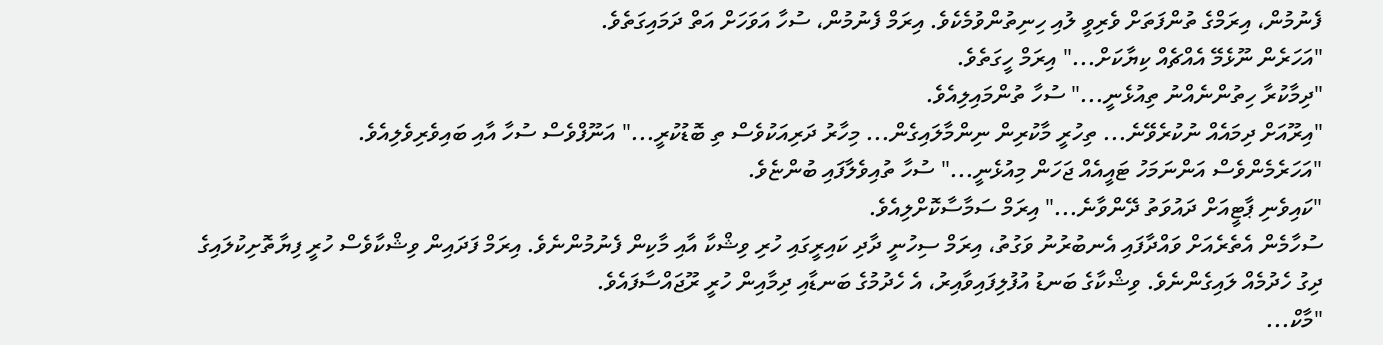ފެނުމުން، އިރަމްގެ ތުންފަތަށް ވެރިވީ ލުއި ހިނިތުންވުމެކެވެ. އިރަމް ފެނުމުން، ސުހާ އަވަހަށް އަތް ދަމައިގަތެވެ.
"އަހަރެން ނޫޅެމޭ އެއްޗެއް ކިޔާކަށް..." އިރަމް ހީގަތެވެ.
"ދިމާކުރާ ހިތުންނެއްނު ތިއުޅެނީ..." ސުހާ ތުންމައިލިއެވެ.
"އިރޫއަށް ދިމައެއް ނުކުރެވޭނެ... ތިހުރީ މާކުރިން ނިންމާލައިގެން... މިހާރު ދަރިއަކުވެސް ތި ބޮޑުކުރީ..." އަނޫފްވެސް ސުހާ އާއި ބައިވެރިވެލިއެވެ.
"އަހަރެމެންވެސް އަންނަމަހު ޓައީއެއް ޖަހަން މިއުޅެނީ..." ސުހާ ތުއިވެލާފައި ބުންޏެވެ.
"ކައިވެނި ޕާޓީއަށް ދައުވަތު ދޭންވާނެ..." އިރަމް ސަމާސާކޮށްލިއެވެ.
ސުހާމެން އެތެރެއަށް ވައްދާފައި އެނބުރުނު ވަގުތު، އިރަމް ސިހުނީ ދާދި ކައިރީގައި ހުރި ވިޝްކާ އާއި މާކިން ފެނުމުންނެވެ. އިރަމް ފަދައިން ވިޝްކާވެސް ހުރީ ފިޔާތޮށިކުލައިގެ ދިގު ހެދުމެއް ލައިގެންނެވެ. ވިޝްކާގެ ބަނޑު އުފުލިފައިވާއިރު، އެ ހެދުމުގެ ބަނޑާއި ދިމާއިން ހުރީ ރޫޖައްސާފައެވެ.
"މާކް...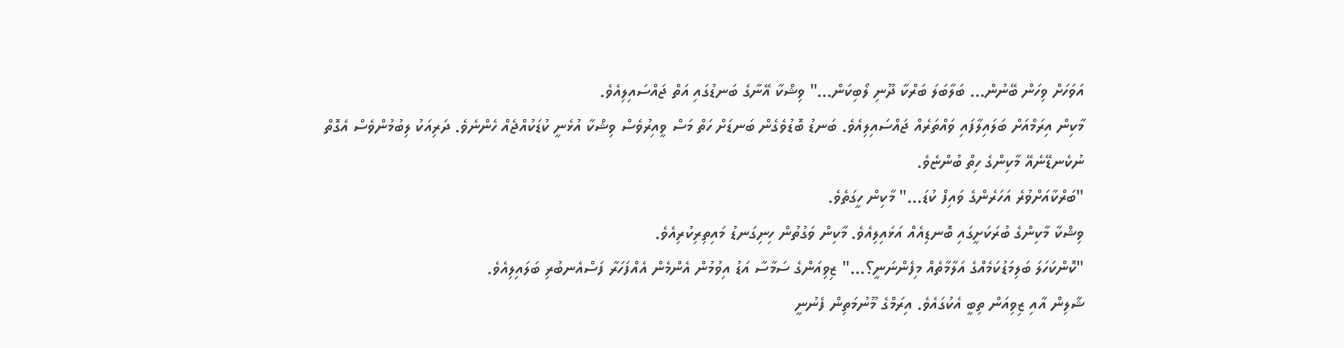އަވަހަށް ވިހަން ބޭނުން... ބަލާބަލަ ބަރްކާ ދޫނި ލޯބިކަން..." ވިޝްކާ އޭނާގެ ބަނޑުގައި އަތް ޖައްސައިލިއެވެ.
މާކިން އިރަމްއަށް ބަލައިލާފައި ވައްތަރެއް ޖައްސައިލިއެވެ. ބަނޑު ބޮޑުވެގެން ބަނޑަށް ހަތް މަސް ވީއިރުވެސް ވިޝްކާ އުޅެނީ ކުޑަކުއްޖެއް ހެންނެވެ. ދަރިއަކު ލިބުމުންވެސް އެގޮތް ނުކެނޑޭނެއޭ މާކިންގެ ހިތް ބުންޏެވެ.
"ބަރްކާއަށްވުރެ އަހަރެންގެ ވައިފް ކުޑަ..." މާކިން ހީގަތެވެ.
ވިޝްކާ މާކިންގެ ބުރަކަށީގައި ބޮނޑިއެއް އަޅައިލިއެވެ. މާކިން ވަގުތުން ހިނިގަނޑު މައިތިރިކުރިއެވެ.
"ކޮންކަހަލަ ބަލިމަޑުކަމެއްގެ އަލާމާތެއް މިފެންނަނީ؟..." ޒިވިއަންގެ ސަމާސާ އަޑު އިވުމުން އެންމެން އެއްފަހަރާ ފަސްއެނބުރި ބަލައިލިއެވެ.
ޝާލިން އާއި ޒިވިއަން ތިބީ އެކުގައެވެ. އިރަމްގެ މޫނުމަތިން ފެނުނީ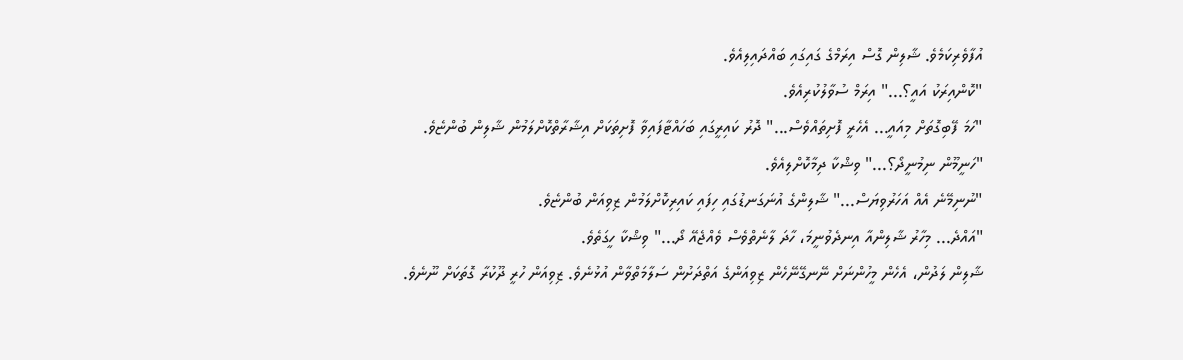އުފާވެރިކަމެވެ. ޝާލިން ގޮސް އިރަމްގެ ގައިގައި ބައްދައިލިއެވެ.
"ކޮންއިރަކު އައީ؟..." އިރަމް ސުވާލުކުރިއެވެ.
"ހަމަ ފޭބިގޮތަށް މިއައީ... އެހެރީ ފޮށިތައްވެސް..." ދޮރު ކައިރީގައި ބަހައްޓާފައިވާ ފޮށިތަކަށް އިޝާރާތްކޮށްލަމުން ޝާލިން ބުންޏެވެ.
"ހަނީމޫން ނިމުނީދޯ؟..." ވިޝްކާ ދިމާކޮށްލިއެވެ.
"ނުނިމޭނެ އެއް އަހަރުވިޔަސް..." ޝާލިންގެ އުނަގަނޑުގައި ހިފައި ކައިރިކޮށްލަމުން ޒިވިއަން ބުންޏެވެ.
"އައްދެ... މިހާރު ޝާލިންއާ އިނދެވުނީމަ، ހާދަ ލާނެތްވެސް ވެއްޖެއޭ ދޯ..." ވިޝްކާ ހީގަތެވެ.
ޝާލިން ލަދުން، އެހެން މީހުންނަށް ނޭނގޭނޭހެން ޒިވިއަންގެ އަތްދަށުން ސަލާމަތްވާން އުޅުނެވެ. ޒިވިއަން ހުރީ ދޫކުރާ ގޮތަކަށް ނޫނެވެ.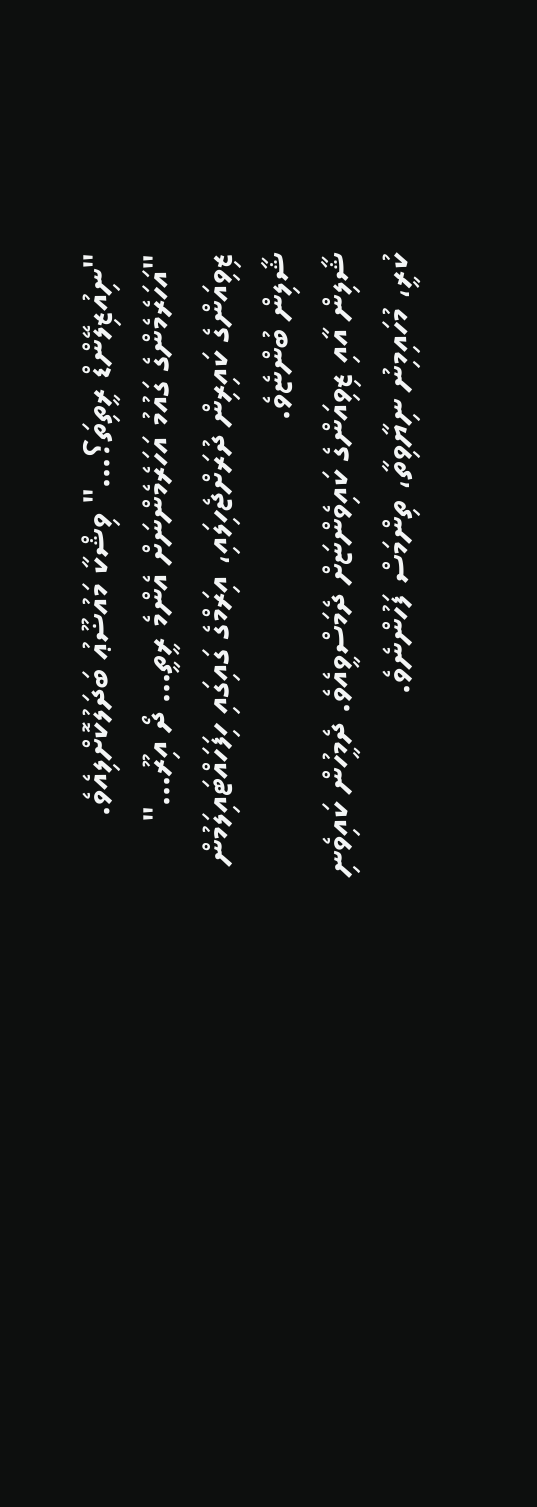"ނިއުޒިލޭންޑް ރީތިތަ؟..." ވިޝްކާ މައުޟޫޢު ބަދަލުކޮށްލިއެވެ.
"އަހަރެމެންގެ ގައުމު އަހަރެމެންނަށް އެންމެ ރީތީ... ދޯ އިރޫ..." ޒިވިއަންގެ ކައިރިން ދުރަށްޖެހިލައި، އިރަމްގެ ގައިގައި ހިފަހައްޓައިލަމުން ޝާލިން ބުންޏެވެ.
ޝާލިން އާއި ޒިވިއަންގެ ކައިވެންޏަށް ދެމަސްވީއެވެ. ދެމީހުން ކައިވެނި ކުރީ، މުހައިމިނު ނިޔާވިތާ، ތިންމަސް ފަހުންނެވެ.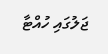ޖަލުގައި ހުއްޓާ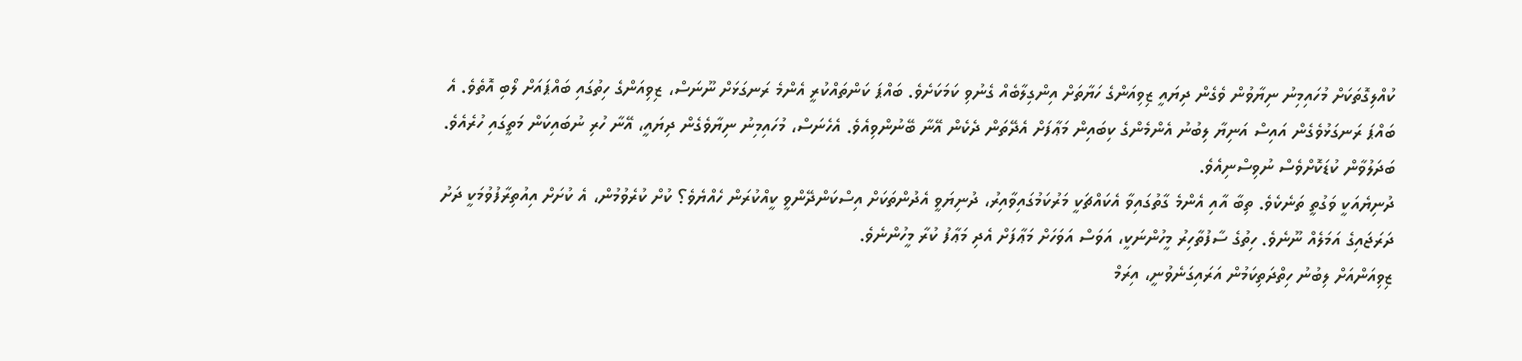ކުއްލިގޮތަކަށް މުހައިމިނު ނިޔާވުން ވެގެން ދިޔައީ ޒިވިއަންގެ ހަޔާތަށް އިންގިލާބެއް ގެނުވި ކަމަކަށެވެ. ބައްޕަ ކަންތައްކުރީ އެންމެ ރަނގަޅަށް ނޫނަސް، ޒިވިއަންގެ ހިތުގައި ބައްޕައަށް ލޯބި އޮތެވެ. އެ ބައްޕަ ރަނގަޅުވެގެން އައިސް އަނިޔާ ލިބުނު އެންމެންގެ ކިބައިން މަޢާފަށް އެދޭތަން ދެކެން އޭނާ ބޭނުންވިއެވެ. އެހެނަސް، މުހައިމިނު ނިޔާވެގެން ދިޔައީ، އޭނާ ހުރި ނުބައިކަން މަތީގައި ހުރެއެވެ. ބަދަލުވާން ކުޑަކޮށްވެސް ނުވިސްނިއެވެ.
ދުނިޔެއަކީ ވަގުތީ ތަނެކެވެ. ތިބާ އާއި އެންމެ ގާތުގައިވާ އެކައްޗަކީ މަރުކަމުގައިވާއިރު، ދުނިޔަވީ އެދުންތަކަށް އިސްކަންދޭންވީ ކީއްކުރަން ހެއްޔެވެ؟ ކުށް ކުރެވުމުން، އެ ކުށަށް އިއުތިރާފުވުމަކީ ދަށު ދަރަޖައިގެ އަމަލެއް ނޫނެވެ. ހިތުގެ ސާފުތާހިރު މީހުންނަކީ، އަވަސް އަވަހަށް މަޢާފަށް އެދި މަޢާފު ކުރާ މީހުންނެވެ.
ޒިވިއަންއަށް ލިބުނު ހިތްދަތިކަމުން އަރައިގަނެވުނީ، އިރަމް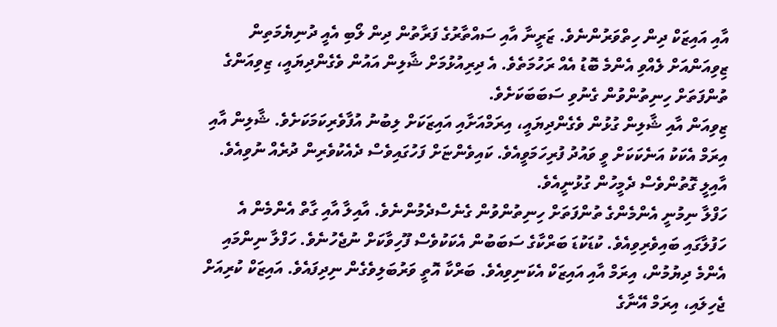އާއި އައިޒަކް ދިން ހިތްވަރުންނެވެ. ޒަރީނާ އާއި ސައްތާރުގެ ފަރާތުން ދިން ލޯބި އެއީ ދުނިޔެމަތިން ޒިވިއަންއަށް ލެއްވި އެންމެ ބޮޑު އެއް ރަހުމަތެވެ. އެ ދިރިއުޅުމަށް ޝާލިން އައުން ވެގެންދިޔައީ، ޒިވިއަންގެ ތުންފަތަށް ހިނިތުންވުން ގެނުވި ސަބަބަކަށެވެ.
ޒިވިއަން އާއި ޝާލިން ގުޅުން ވެގެންދިޔައީ، އިރަމްއަށާއި އައިޒަކަށް ލިބުނު އުފާވެރިކަމަކަށެވެ. ޝާލިން އާއި އިރަމް އެކަކު އަނެކަކަށް ވީ ވައުދު ފުރިހަމަވީއެވެ. ކައިވެންޏަށް ފަހުގައިވެސް ދެއެކުވެރިން ދުރެއް ނުވިއެވެ. އާއިލީ ގޮތުންވެސް ދެމީހުން ގުޅުނީއެވެ.
ހަފްލާ ނިމުނީ އެންމެންގެ ތުންފަތަށް ހިނިތުންވުން ގެނެސްދެމުންނެވެ. އާއިލާ އާއި ގާތް އެންމެން އެ ހަފުލާގައި ބައިވެރިވިއެވެ. ކުޑަކުޑަ ބަރްކާގެ ސަބަބުން އެކަކުވެސް ފޫހިވާކަށް ނުޖެހުނެވެ. ހަފްލާ ނިންމައި އެންމެ ދިޔުމުން، އިރަމް އާއި އައިޒަކް އެކަނިވިއެވެ. ބަރްކާ އޮތީ ވަރުބަލިވެގެން ނިދިފައެވެ. އައިޒަކް ކުރިއަށް ޖެހިލައި، އިރަމް އޭނާގެ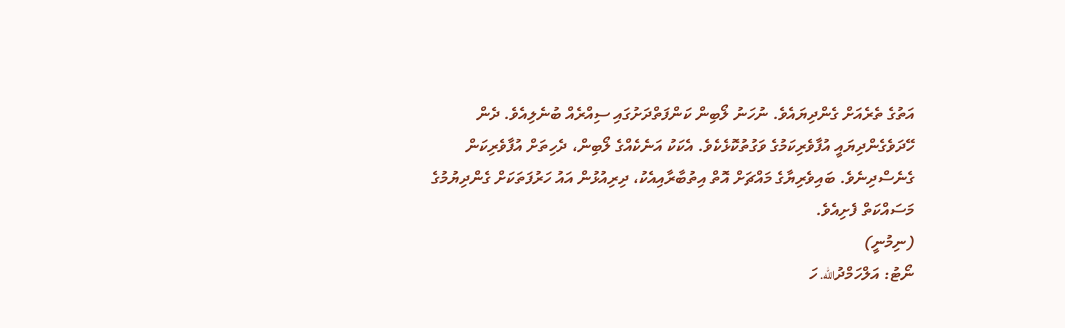އަތުގެ ތެރެއަށް ގެންދިޔައެވެ. ނުހަނު ލޯބިން ކަންފަތްދަށުގައި ސިއްރެއް ބުނެލިއެވެ. ދެން ހޭދަވެގެންދިޔައީ އުފާވެރިކަމުގެ ވަގުތުކޮޅެކެވެ. އެކަކު އަނެކެއްގެ ލޯބިން، ދެހިތަށް އުފާވެރިކަން ގެނެސްދިނެވެ. ބައިވެރިޔާގެ މައްޗަށް އޮތް އިތުބާރާއިއެކު، ދިރިއުޅުން އައު ހަރުފަތަކަށް ގެންދިޔުމުގެ މަސައްކަތް ފެށިއެވެ.
(ނިމުނީ)
ނޯޓު: އަލްހަމްދުالله. ހަ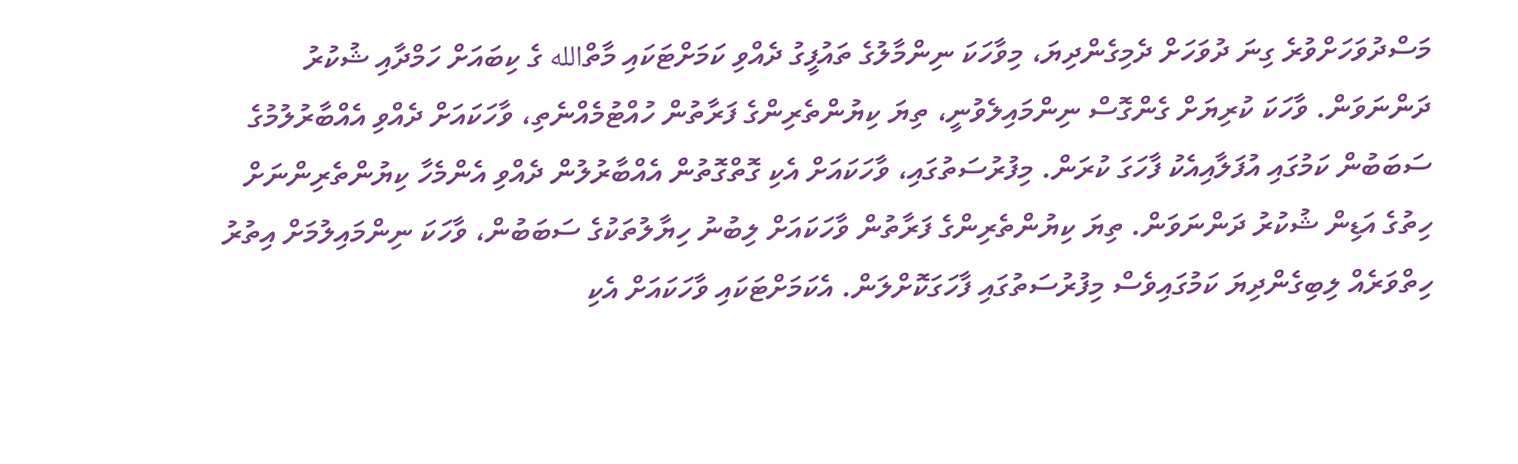މަސްދުވަހަށްވުރެ ގިނަ ދުވަހަށް ދެމިގެންދިޔަ، މިވާހަކަ ނިންމާލުގެ ތައުފީގު ދެއްވި ކަމަށްޓަކައި މާތްالله ގެ ކިބައަށް ހަމްދާއި ޝުކުރު ދަންނަވަން. ވާހަކަ ކުރިޔަށް ގެންގޮސް ނިންމައިލެވުނީ، ތިޔަ ކިޔުންތެރިންގެ ފަރާތުން ހުއްޓުމެއްނެތި، ވާހަކައަށް ދެއްވި އެއްބާރުލުމުގެ ސަބަބުން ކަމުގައި އުފަލާއިއެކު ފާހަގަ ކުރަން. މިފުރުސަތުގައި، ވާހަކައަށް އެކި ގޮތްގޮތުން އެއްބާރުލުން ދެއްވި އެންމެހާ ކިޔުންތެރިންނަށް ހިތުގެ އަޑިން ޝުކުރު ދަންނަވަން. ތިޔަ ކިޔުންތެރިންގެ ފަރާތުން ވާހަކައަށް ލިބުނު ހިޔާލުތަކުގެ ސަބަބުން، ވާހަކަ ނިންމައިލުމަށް އިތުރު ހިތްވަރެއް ލިބިގެންދިޔަ ކަމުގައިވެސް މިފުރުސަތުގައި ފާހަގަކޮށްލަން. އެކަމަށްޓަކައި ވާހަކައަށް އެކި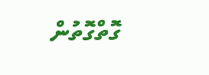ގޮތްގޮތުން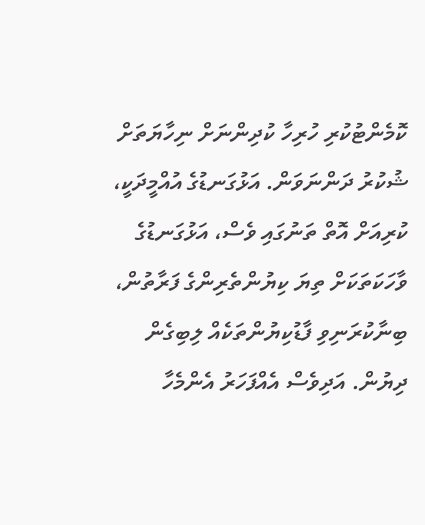ކޮމެންޓުކުރި ހުރިހާ ކުދިންނަށް ނިހާޔަތަށް ޝުކުރު ދަންނަވަން. އަޅުގަނޑުގެ އުއްމީދަކީ، ކުރިއަށް އޮތް ތަނުގައި ވެސް، އަޅުގަނޑުގެ ވާހަކަތަކަށް ތިޔަ ކިޔުންތެރިންގެ ފަރާތުން، ބިނާކުރަނިވި ފާޑުކިޔުންތަކެއް ލިބިގެން ދިޔުން. އަދިވެސް އެއްފަހަރު އެންމެހާ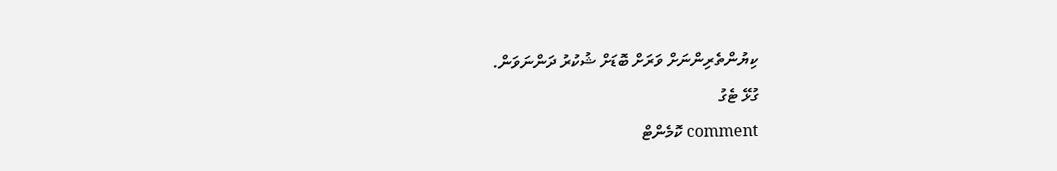ކިޔުންތެރިންނަށް ވަރަށް ބޮޑަށް ޝުކުރު ދަންނަވަން.
ގުޅޭ ޓެގު
comment ކޮމެންޓް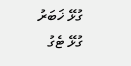ގުޅޭ ޚަބަރު
ގުޅޭ ޓެގު